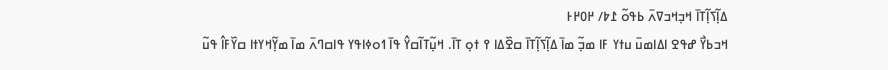ߡߊ߲߬ߖߊ߲߬ߠߊ߫ ߞߏ߲ߞߏߜߍ߫ ߕߟߋ߬ ߁߈/ ߂߀߂߅
ߞߏߕߌ߯ ߝߟߐ ߊߡߊߘߎ߫ ߎߙߌ ߓߊ ߘߏ߲߬ ߘߊ߫ ߡߊ߲߬ߖߊ߲߬ߠߊ߫ ߛߐ߰ߡߊ ߉ ߙߋ߲ ߠߊ߫. ߞߎ߲߬ߠߊ߬ߛߌ߮ ߟߊ߫ ߗߋߦߊߟߌ ߟߊߛߣߍ߫ ߘߊ߫ ߘߌ߲߬ߞߌߙߊ ߛߌ߰ߓߊ߮ ߟߎ߬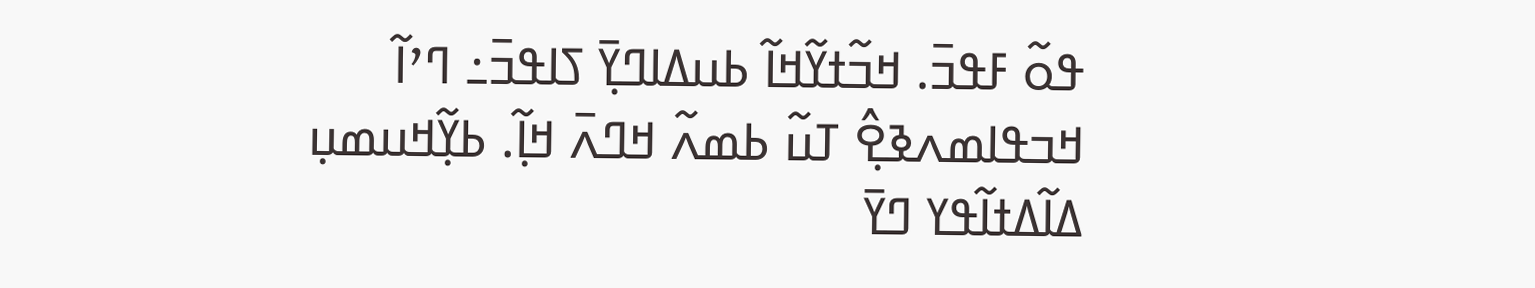ߟߋ߬ ߓߟߏ߫. ߞߏ߬ߙߌ߬ߞߊ߬ ߕߎߡߊߣߌ߲߫ ߖߊߟߏ߫߸ ߣߴߊ߬ ߞߏߟߊߘߍߢߐ߲߮ ߠߎ߬ ߕߘߍ߬ ߞߣߍ߫ ߞߊ߲߬. ߕߌ߲߬ߞߎߘߎ߲ ߡߊ߬ߡߙߊ߬ߟߌ ߣߌ߫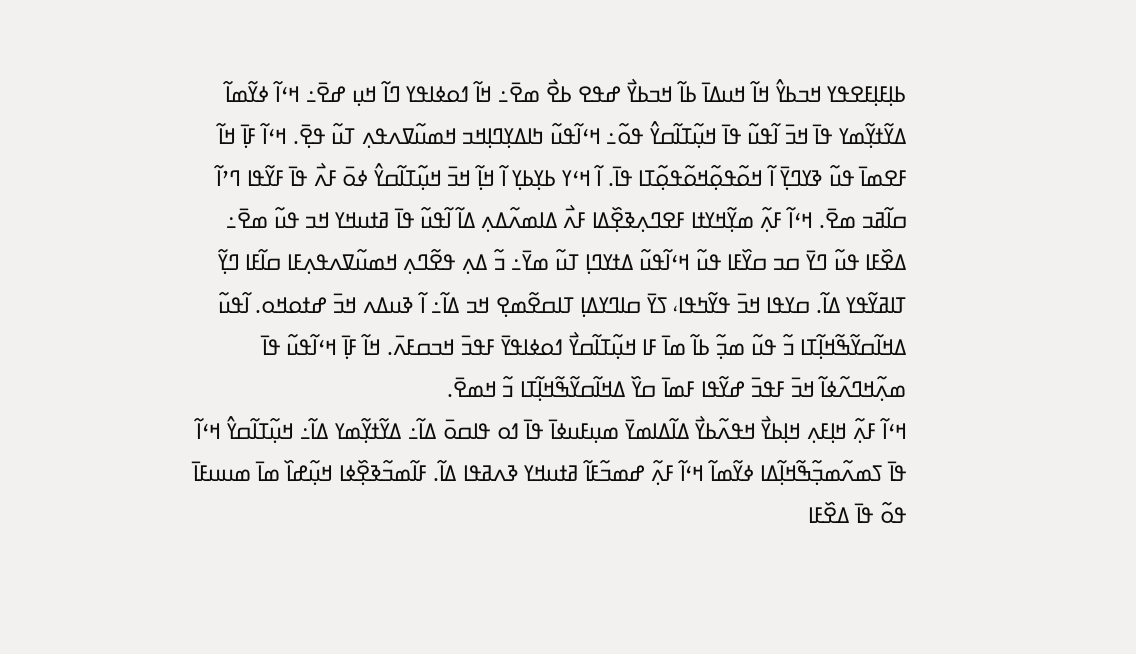ߕߊ߲ߓߊ߲ߓߐߟߌ ߞߏߕߌ߮ ߞߊ߬ ߞߎߡߊ߫ ߕߊ߬ ߞߏߕߌ߯ ߝߟߐ ߕߐ߯ ߘߐ߫߸ ߞߊ߬ ߗߋߦߊߟߌ ߣߊ߬ ߞߎ߲ ߝߐ߫߸ ߞߵߊ߬ ߦߌ߬ߘߊ߬ ߡߌ߬ߙߌ߲߬ߘߌ ߟߊ߫ ߞߏ߫ ߊ߬ߟߎ߬ ߟߊ߫ ߞߎ߲߬ߠߊ߬ߛߌ߮ ߟߋ߬߸ ߞߵߊ߬ߟߎ߬ ߤߊߡߌ߲ߣߊ߲ߞߏ ߞߘߎ߬ߜߍߟߍ߲ ߠߎ߬ ߟߐ߲߫. ߞߵߊ߬ ߓߊ߲߫ ߞߊ߬ ߓߐߘߊ߫ ߟߎ߬ ߢߌߣߌ߲߫ ߊ߬ ߞߋ߬ߟߋ߲߬ߞߋ߬ߟߋ߲߬ߠߊ ߟߊ߫. ߊ߬ ߞߵߌ ߕߌ߲ߕߌ߲ ߊ߬ ߞߊ߲߬ ߞߏ߫ ߞߎ߲߬ߠߊ߬ߛߌ߮ ߦߋ߫ ߓߍ߯ ߟߊ߫ ߓߌ߬ߟߊ ߣߴߊ߬ ߛߊ߬ߥߏ ߘߐ߫. ߞߵߊ߬ ߓߍ߲߬ ߘߌ߲߬ߞߌߙߊ ߓߐߣߍ߲ߢߐ߲߰ߡߊ ߓߍ߯ ߡߊߘߍ߬ߡߍ߲ ߡߊ߬ ߊ߬ߟߎ߬ ߟߊ߫ ߥߙߎߞߌ ߞߏ ߟߎ߬ ߘߐ߫߸ ߡߐ߰ߓߊ ߟߎ߬ ߣߌ߫ ߛߏ ߛߌ߰ߓߊ ߟߎ߬ ߞߵߊ߬ߟߎ߬ ߡߙߌߣߊ߲ ߠߎ߬ ߘߌ߫߸ ߏ߬ ߡߍ߲ ߟߐ߬ߣߍ߲ ߞߘߎ߬ߜߍߟߍ߲ߓߊ ߛߊ߬ߓߊ ߣߌ߲߬ ߠߊߥߌ߬ߟߌ ߡߊ߬. ߛߌߟߊ ߞߏ߫ ߟߌ߬ߤߟߊ، ߖߌ߫ ߛߊߣߌߡߊ߲ ߠߊߛߐ߬ߘߐ߲ ߞߏ ߡߊ߬߸ ߊ߬ ߢߎߡߍ ߞߏ߫ ߝߙߋߞߋ. ߊ߬ߟߎ߬ ߡߞߊ߬ߛߌ߬ߒ߬ߞߊ߲߬ߠߊ ߏ߬ ߟߎ߬ ߘߏ߲߬ ߕߊ߬ ߘߊ߫ ߓߊ ߞߎ߲߬ߠߊ߬ߛߌ߯ ߗߋߦߊߟߌ߫ ߓߟߏ߫ ߞߏߛߓߍ߫. ߞߊ߬ ߓߊ߲߫ ߞߵߊ߬ߟߎ߬ ߟߊ߫ ߘߍ߲߬ߞߣߍ߬ߦߊ߬ ߞߏ߫ ߓߟߏ߫ ߝߌ߬ߟߊ ߓߘߊ߫ ߛߌ߰ ߡߞߊ߬ߛߌ߬ߒ߬ߞߊ߲߬ߠߊ ߏ߬ ߞߘߐ߫.
ߞߵߊ߬ ߓߍ߲߬ ߞߊ߲ߓߍ߲ ߞߊ߲ߕߌ߯ ߞߟߍ߬ߕߌ߯ ߡߊ߬ߡߊߘߌ߫ ߘߎ߲ߓߎߦߊ߫ ߟߊ߫ ߗߋ ߟߊߛߋ߫ ߡߊ߬߸ ߡߌ߬ߙߌ߲߬ߘߌ ߡߊ߬߸ ߞߎ߲߬ߠߊ߬ߛߌ߮ ߞߵߊ߬ ߟߊ߫ ߖߘߍ߬ߘߏ߲߬ߒ߬ߞߊ߲߬ߡߊ ߦߌ߬ߘߊ߬ ߞߵߊ߬ ߓߍ߲߬ ߝߘߏ߬ߓߊ߬ ߥߙߎߞߌ ߢߍߥߟߊ ߡߊ߬. ߓߊ߬ߘߏ߬ߢߐ߲߰ߦߊ ߞߎ߲߬ߝߊ߰ ߘߊ߫ ߘߎߎߓߊ߫ ߟߋ߬ ߟߊ߫ ߡߐ߰ߓߊ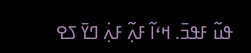ߟߎ߬ ߓߟߏ߫. ߞߵߊ߬ ߓߍ߲߬ ߓߍ߲߭ ߣߌ߫ ߖߐ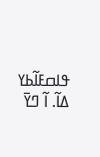ߟߊߛߓߊ߬ߕߌ ߡߊ߬. ߊ߬ ߣߌ߫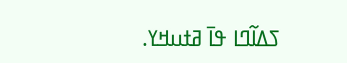ߖߡߊ߬ߣߊ ߟߊ߫ ߥߙߎߞߌ.